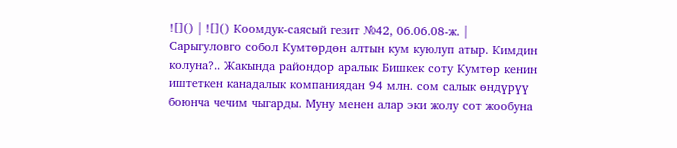![]() | ![]() Коомдук-саясый гезит №42, 06.06.08-ж. |
Сарыгуловго собол Кумтөрдөн алтын кум куюлуп атыр. Кимдин колуна?.. Жакында райондор аралык Бишкек соту Кумтөр кенин иштеткен канадалык компаниядан 94 млн. сом салык өндүрүү боюнча чечим чыгарды. Муну менен алар эки жолу сот жообуна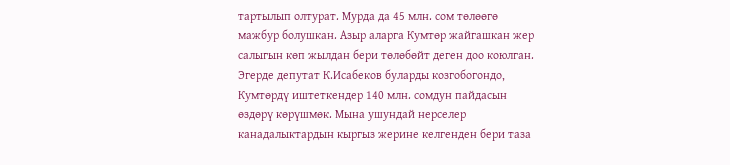тартылып олтурат. Мурда да 45 млн. сом төлөөгө мажбур болушкан. Азыр аларга Кумтөр жайгашкан жер салыгын көп жылдан бери төлөбөйт деген доо коюлган. Эгерде депутат К.Исабеков буларды козгобогондо, Кумтөрдү иштеткендер 140 млн. сомдун пайдасын өздөрү көрүшмөк. Мына ушундай нерселер канадалыктардын кыргыз жерине келгенден бери таза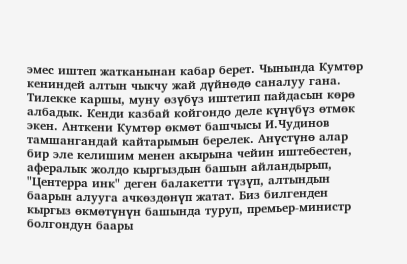эмес иштеп жатканынан кабар берет. Чынында Кумтөр кениндей алтын чыкчу жай дүйнөдө саналуу гана. Тилекке каршы, муну өзүбүз иштетип пайдасын көрө албадык. Кенди казбай койгондо деле күнүбүз өтмөк экен. Анткени Кумтөр өкмөт башчысы И.Чудинов тамшангандай кайтарымын берелек. Анүстүнө алар бир эле келишим менен акырына чейин иштебестен, афералык жолдо кыргыздын башын айландырып, "Центерра инк" деген балакетти түзүп, алтындын баарын алууга ачкөздөнүп жатат. Биз билгенден кыргыз өкмөтүнүн башында туруп, премьер-министр болгондун баары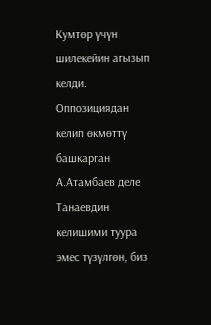Кумтөр үчүн шилекейин агызып келди. Оппозициядан келип өкмөттү башкарган А.Атамбаев деле Танаевдин келишими туура эмес түзүлгөн, биз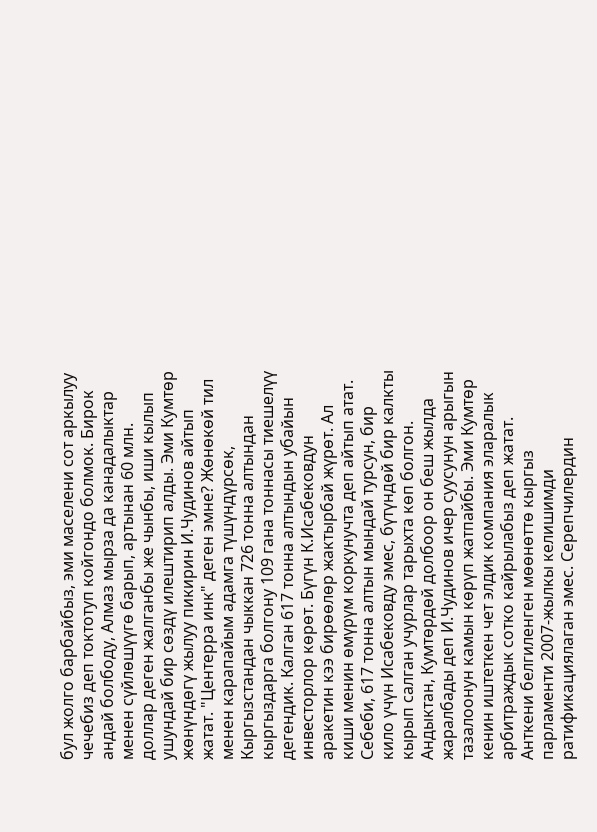бул жолго барбайбыз, эми маселени сот аркылуу чечебиз деп токтотуп койгондо болмок. Бирок андай болбоду, Алмаз мырза да канадалыктар менен сүйлөшүүгө барып, артынан 60 млн. доллар деген жалганбы же чынбы, иши кылып ушундай бир сөздү илештирип алды. Эми Кумтөр жөнүндөгү жылуу пикирин И.Чудинов айтып жатат. "Центерра инк" деген эмне? Жөнөкөй тил менен карапайым адамга түшүндүрсөк, Кыргызстандан чыккан 726 тонна алтындан кыргыздарга болгону 109 гана тоннасы тиешелүү дегендик. Калган 617 тонна алтындын убайын инвесторлор көрөт. Бүгүн К.Исабековдун аракетин кээ бирөөлөр жактырбай жүрөт. Ал киши менин өмүрүм коркунучта деп айтып атат. Себеби, 617 тонна алтын мындай турсун, бир кило үчүн Исабековду эмес, бүтүндөй бир калкты кырып салган учурлар тарыхта көп болгон. Андыктан, Кумтөрдөй долбоор он беш жылда жаралбады деп И.Чудинов ичер суусунун арыгын тазалоонун камын көрүп жатпайбы. Эми Кумтөр кенин иштеткен чет элдик компания эларалык арбитраждык сотко кайрылабыз деп жатат. Анткени белгиленген мөөнөттө кыргыз парламенти 2007-жылкы келишимди ратификациялаган эмес. Серепчилердин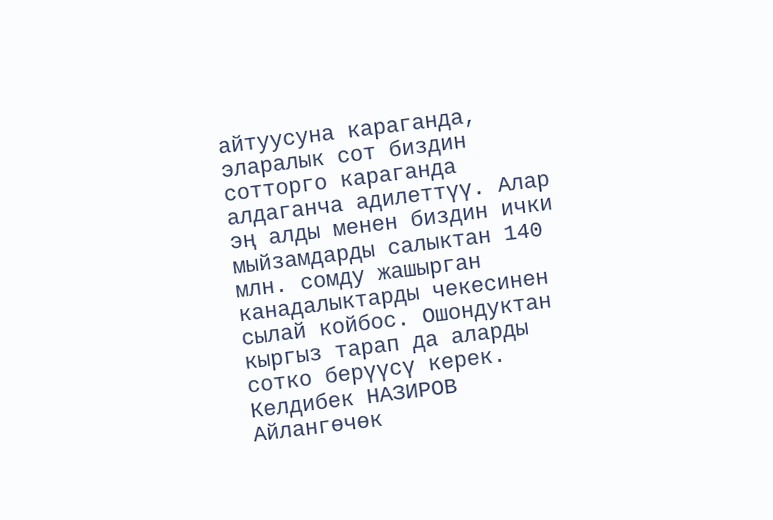айтуусуна караганда, эларалык сот биздин сотторго караганда алдаганча адилеттүү. Алар эң алды менен биздин ички мыйзамдарды салыктан 140 млн. сомду жашырган канадалыктарды чекесинен сылай койбос. Ошондуктан кыргыз тарап да аларды сотко берүүсү керек. Келдибек НАЗИРОВ Айлангөчөк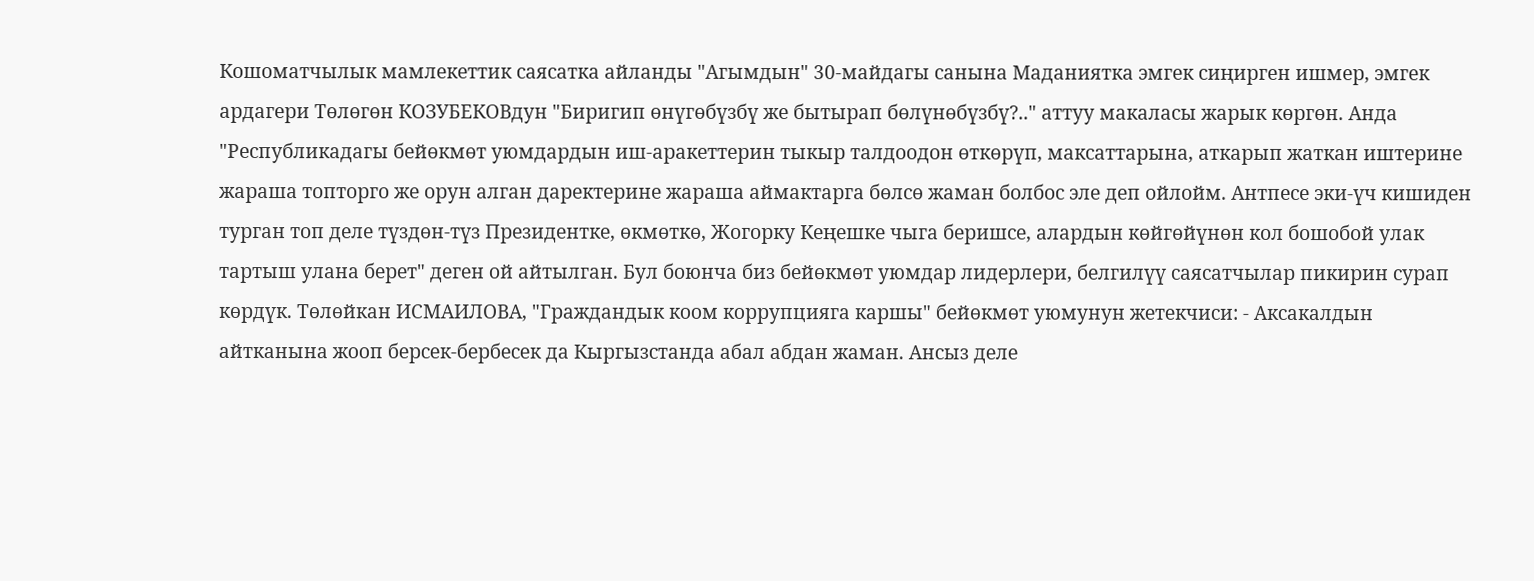Кошоматчылык мамлекеттик саясатка айланды "Агымдын" 30-майдагы санына Маданиятка эмгек сиңирген ишмер, эмгек ардагери Төлөгөн КОЗУБЕКОВдун "Биригип өнүгөбүзбү же бытырап бөлүнөбүзбү?.." аттуу макаласы жарык көргөн. Анда "Республикадагы бейөкмөт уюмдардын иш-аракеттерин тыкыр талдоодон өткөрүп, максаттарына, аткарып жаткан иштерине жараша топторго же орун алган даректерине жараша аймактарга бөлсө жаман болбос эле деп ойлойм. Антпесе эки-үч кишиден турган топ деле түздөн-түз Президентке, өкмөткө, Жогорку Кеңешке чыга беришсе, алардын көйгөйүнөн кол бошобой улак тартыш улана берет" деген ой айтылган. Бул боюнча биз бейөкмөт уюмдар лидерлери, белгилүү саясатчылар пикирин сурап көрдүк. Төлөйкан ИСМАИЛОВА, "Граждандык коом коррупцияга каршы" бейөкмөт уюмунун жетекчиси: - Аксакалдын айтканына жооп берсек-бербесек да Кыргызстанда абал абдан жаман. Ансыз деле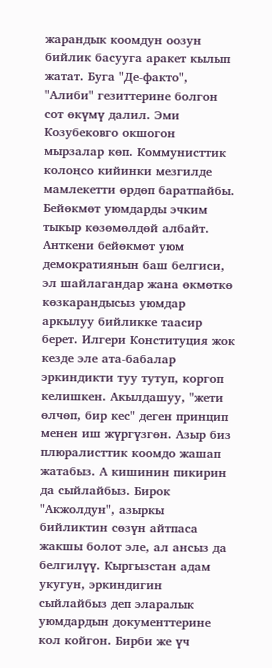жарандык коомдун оозун бийлик басууга аракет кылып жатат. Буга "Де-факто", "Алиби" гезиттерине болгон сот өкүмү далил. Эми Козубековго окшогон мырзалар көп. Коммунисттик колоңсо кийинки мезгилде мамлекетти өрдөп баратпайбы. Бейөкмөт уюмдарды эчким тыкыр көзөмөлдөй албайт. Анткени бейөкмөт уюм демократиянын баш белгиси, эл шайлагандар жана өкмөткө көзкарандысыз уюмдар аркылуу бийликке таасир берет. Илгери Конституция жок кезде эле ата-бабалар эркиндикти туу тутуп, коргоп келишкен. Акылдашуу, "жети өлчөп, бир кес" деген принцип менен иш жүргүзгөн. Азыр биз плюралисттик коомдо жашап жатабыз. А кишинин пикирин да сыйлайбыз. Бирок "Акжолдун", азыркы бийликтин сөзүн айтпаса жакшы болот эле, ал ансыз да белгилүү. Кыргызстан адам укугун, эркиндигин сыйлайбыз деп эларалык уюмдардын документтерине кол койгон. Бирби же үч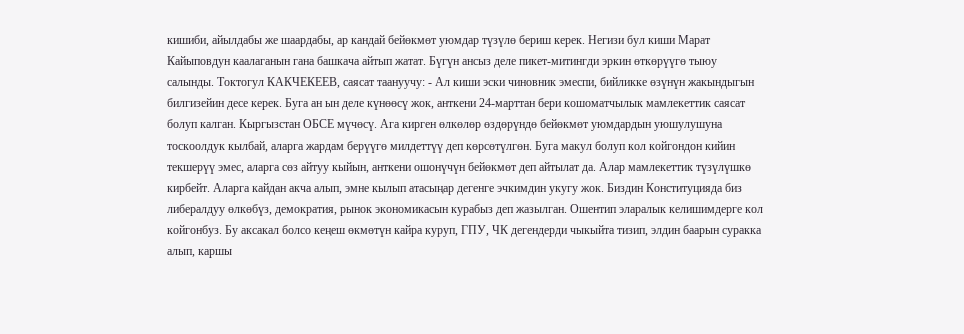кишиби, айылдабы же шаардабы, ар кандай бейөкмөт уюмдар түзүлө бериш керек. Негизи бул киши Марат Кайыповдун каалаганын гана башкача айтып жатат. Бүгүн ансыз деле пикет-митингди эркин өткөрүүгө тыюу салынды. Токтогул КАКЧЕКЕЕВ, саясат таануучу: - Ал киши эски чиновник эмеспи, бийликке өзүнүн жакындыгын билгизейин десе керек. Буга ан ын деле күнөөсү жок, анткени 24-марттан бери кошоматчылык мамлекеттик саясат болуп калган. Кыргызстан ОБСЕ мүчөсү. Ага кирген өлкөлөр өздөрүндө бейөкмөт уюмдардын уюшулушуна тоскоолдук кылбай, аларга жардам берүүгө милдеттүү деп көрсөтүлгөн. Буга макул болуп кол койгондон кийин текшерүү эмес, аларга сөз айтуу кыйын, анткени ошонүчүн бейөкмөт деп айтылат да. Алар мамлекеттик түзүлүшкө кирбейт. Аларга кайдан акча алып, эмне кылып атасыңар дегенге эчкимдин укугу жок. Биздин Конституцияда биз либералдуу өлкөбүз, демократия, рынок экономикасын курабыз деп жазылган. Ошентип эларалык келишимдерге кол койгонбуз. Бу аксакал болсо кеңеш өкмөтүн кайра куруп, ГПУ, ЧК дегендерди чыкыйта тизип, элдин баарын суракка алып, каршы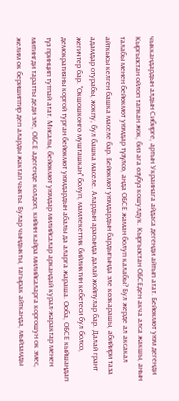чыккандардын алдын Сибирге, артын Украинага айдаса дегенди айтып атат. Бейөкмөт уюм дегенди Кыргызстан ойлоп тапкан жок, биз ага өзүбүз кошулдук. Кыргызстан ОБСЕден акча алса жакшы, анын талабы менен бейөкмөт уюмдар түзүлсө, анда ОБСЕ жаман болуп калабы? Бул жерде ал аксакал айткысы келген башка маселе бар. Бейөкмөт уюмдардын бардыгында эле көзкарашы, абийири таза адамдар отурабы, жокпу, бул башка маселе. Алардын арасында далай жойпулар бар. Далай грант жегичтер бар. "Окшошконго мушташкан" болуп, мамлекеттик бийликтин кебетеси бул болсо, демократияны коргой турган бейөкмөт уюмдардын абалы да аларга жараша. Ооба, ОБСЕ кыйшаңдап түз принцип тутпай атат. Мисалы, бейөкмөт уюмдар милийсалар аркандай курал-жарактар менен митингди таратты деди эле, ОБСЕ адегенде колдоп, кийин кайра милийсаларга коргошун ок эмес, желим ок беришиптир деп аларды жактап чыкты. Булар чындыкты, тагырак айтканда, мыйзамды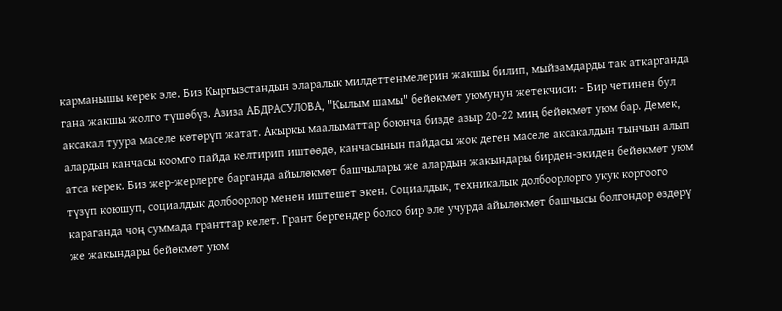карманышы керек эле. Биз Кыргызстандын эларалык милдеттенмелерин жакшы билип, мыйзамдарды так аткарганда гана жакшы жолго түшөбүз. Азиза АБДРАСУЛОВА, "Кылым шамы" бейөкмөт уюмунун жетекчиси: - Бир четинен бул аксакал туура маселе көтөрүп жатат. Акыркы маалыматтар боюнча бизде азыр 20-22 миң бейөкмөт уюм бар. Демек, алардын канчасы коомго пайда келтирип иштөөдө, канчасынын пайдасы жок деген маселе аксакалдын тынчын алып атса керек. Биз жер-жерлерге барганда айылөкмөт башчылары же алардын жакындары бирден-экиден бейөкмөт уюм түзүп коюшуп, социалдык долбоорлор менен иштешет экен. Социалдык, техникалык долбоорлорго укук коргоого караганда чоң суммада гранттар келет. Грант бергендер болсо бир эле учурда айылөкмөт башчысы болгондор өздөрү же жакындары бейөкмөт уюм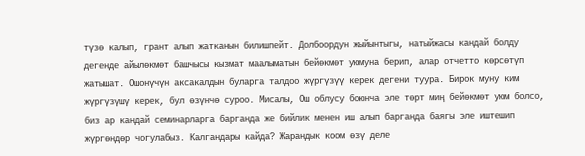түзө калып, грант алып жатканын билишпейт. Долбоордун жыйынтыгы, натыйжасы кандай болду дегенде айылөкмөт башчысы кызмат маалыматын бейөкмөт уюмуна берип, алар отчетто көрсөтүп жатышат. Ошонүчүн аксакалдын буларга талдоо жүргүзүү керек дегени туура. Бирок муну ким жүргүзүшү керек, бул өзүнчө суроо. Мисалы, Ош облусу боюнча эле төрт миң бейөкмөт уюм болсо, биз ар кандай семинарларга барганда же бийлик менен иш алып барганда баягы эле иштешип жүргөндөр чогулабыз. Калгандары кайда? Жарандык коом өзү деле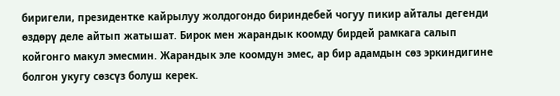биригели, президентке кайрылуу жолдогондо бириндебей чогуу пикир айталы дегенди өздөрү деле айтып жатышат. Бирок мен жарандык коомду бирдей рамкага салып койгонго макул эмесмин. Жарандык эле коомдун эмес, ар бир адамдын сөз эркиндигине болгон укугу сөзсүз болуш керек.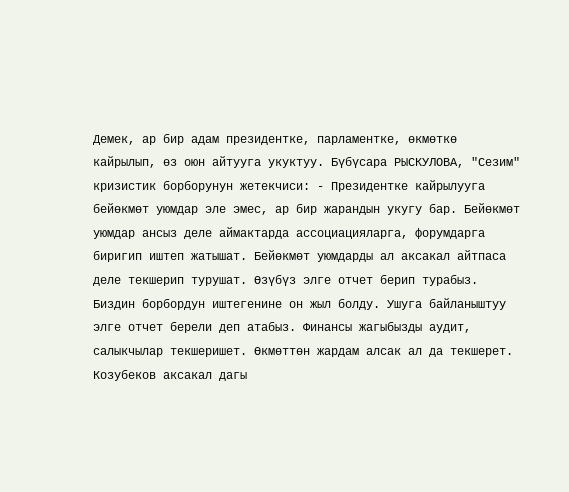Демек, ар бир адам президентке, парламентке, өкмөткө кайрылып, өз оюн айтууга укуктуу. Бүбүсара РЫСКУЛОВА, "Сезим" кризистик борборунун жетекчиси: - Президентке кайрылууга бейөкмөт уюмдар эле эмес, ар бир жарандын укугу бар. Бейөкмөт уюмдар ансыз деле аймактарда ассоциацияларга, форумдарга биригип иштеп жатышат. Бейөкмөт уюмдарды ал аксакал айтпаса деле текшерип турушат. Өзүбүз элге отчет берип турабыз. Биздин борбордун иштегенине он жыл болду. Ушуга байланыштуу элге отчет берели деп атабыз. Финансы жагыбызды аудит, салыкчылар текшеришет. Өкмөттөн жардам алсак ал да текшерет. Козубеков аксакал дагы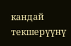кандай текшерүүнү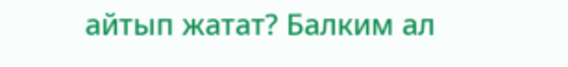айтып жатат? Балким ал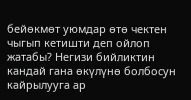бейөкмөт уюмдар өтө чектен чыгып кетишти деп ойлоп жатабы? Негизи бийликтин кандай гана өкүлүнө болбосун кайрылууга ар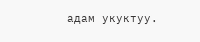адам укуктуу.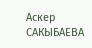Аскер САКЫБАЕВА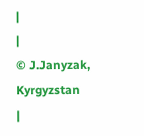|
|
© J.Janyzak, Kyrgyzstan
|